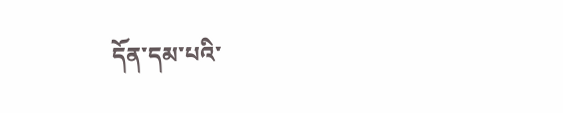དོན་དམ་པའི་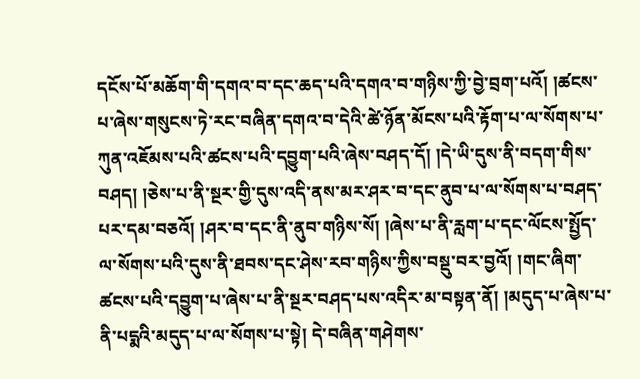དངོས་པོ་མཆོག་གི་དགའ་བ་དང་ཆད་པའི་དགའ་བ་གཉིས་ཀྱི་བྱེ་བྲག་པའོ། །ཚངས་པ་ཞེས་གསུངས་ཏེ་རང་བཞིན་དགའ་བ་དེའི་ཚེ་ཉོན་མོངས་པའི་རྟོག་པ་ལ་སོགས་པ་ཀུན་འཇོམས་པའི་ཚངས་པའི་དབྱུག་པའི་ཞེས་བཤད་དོ། །དེ་ཡི་དུས་ནི་བདག་གིས་བཤད། །ཅེས་པ་ནི་སྔར་གྱི་དུས་འདི་ནས་མར་ཤར་བ་དང་ནུབ་པ་ལ་སོགས་པ་བཤད་པར་དམ་བཅའོ། །ཤར་བ་དང་ནི་ནུབ་གཉིས་སོ། །ཞེས་པ་ནི་རླག་པ་དང་ལོངས་སྤྱོད་ལ་སོགས་པའི་དུས་ནི་ཐབས་དང་ཤེས་རབ་གཉིས་ཀྱིས་བསྡུ་བར་བྱའོ། །གང་ཞིག་ཚངས་པའི་དབྱུག་པ་ཞེས་པ་ནི་སྔར་བཤད་པས་འདིར་མ་བསྟན་ནོ། །མདུད་པ་ཞེས་པ་ནི་པདྨའི་མདུད་པ་ལ་སོགས་པ་སྟེ། དེ་བཞིན་གཤེགས་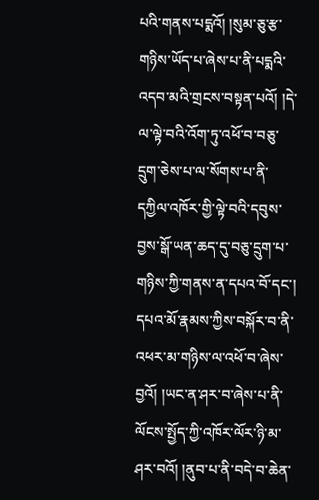པའི་གནས་པདྨའོ། །སུམ་ཅུ་རྩ་གཉིས་ཡོད་པ་ཞེས་པ་ནི་པདྨའི་འདབ་མའི་གྲངས་བསྟན་པའོ། །དེ་ལ་ལྟེ་བའི་འོག་ཏུ་འཕོ་བ་བཅུ་དྲུག་ཅེས་པ་ལ་སོགས་པ་ནི་དཀྱིལ་འཁོར་གྱི་ལྟེ་བའི་དབུས་བྱས་སྒོ་ཡན་ཆད་དུ་བཅུ་དྲུག་པ་གཉིས་ཀྱི་གནས་ན་དཔའ་བོ་དང་། དཔའ་མོ་རྣམས་ཀྱིས་བསྐོར་བ་ནི་འཕར་མ་གཉིས་ལ་འཕོ་བ་ཞེས་བྱའོ། །ཡང་ན་ཤར་བ་ཞེས་པ་ནི་ལོངས་སྤྱོད་ཀྱི་འཁོར་ལོར་ཉི་མ་ཤར་བའོ། །ནུབ་པ་ནི་བདེ་བ་ཆེན་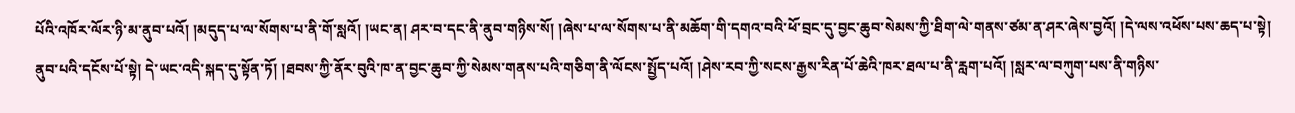པོའི་འཁོར་ལོར་ཉི་མ་ནུབ་པའོ། །མདུད་པ་ལ་སོགས་པ་ནི་གོ་སླའོ། །ཡང་ན། ཤར་བ་དང་ནི་ནུབ་གཉིས་སོ། །ཞེས་པ་ལ་སོགས་པ་ནི་མཆོག་གི་དགའ་བའི་ཕོ་བྲང་དུ་བྱང་ཆུབ་སེམས་ཀྱི་ཐིག་ལེ་གནས་ཙམ་ན་ཤར་ཞེས་བྱའོ། །དེ་ལས་འཕོས་པས་ཆད་པ་སྟེ། ནུབ་པའི་དངོས་པོ་སྟེ། དེ་ཡང་འདི་སྐད་དུ་སྟོན་ཏོ། །ཐབས་ཀྱི་ནོར་བུའི་ཁ་ན་བྱང་ཆུབ་ཀྱི་སེམས་གནས་པའི་གཅིག་ནི་ལོངས་སྤྱོད་པའོ། །ཤེས་རབ་ཀྱི་སངས་རྒྱས་རིན་པོ་ཆེའི་ཁར་ཐལ་པ་ནི་རླག་པའོ། །སླར་ལ་བཀུག་པས་ནི་གཉིས་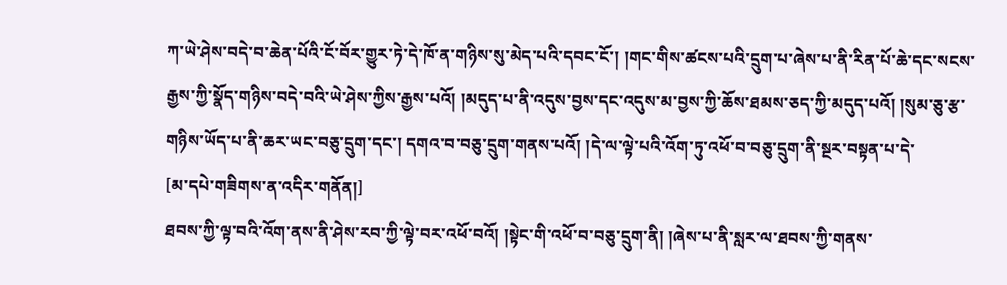ཀ་ཡེ་ཤེས་བདེ་བ་ཆེན་པོའི་ངོ་བོར་གྱུར་ཏེ་དེ་ཁོ་ན་གཉིས་སུ་མེད་པའི་དབང་ངོ་། །གང་གིས་ཚངས་པའི་དྲུག་པ་ཞེས་པ་ནི་རིན་པོ་ཆེ་དང་སངས་རྒྱས་ཀྱི་སྣོད་གཉིས་བདེ་བའི་ཡེ་ཤེས་ཀྱིས་རྒྱས་པའོ། །མདུད་པ་ནི་འདུས་བྱས་དང་འདུས་མ་བྱས་ཀྱི་ཆོས་ཐམས་ཅད་ཀྱི་མདུད་པའོ། །སུམ་ཅུ་རྩ་གཉིས་ཡོད་པ་ནི་ཆར་ཡང་བཅུ་དྲུག་དང་། དགའ་བ་བཅུ་དྲུག་གནས་པའོ། །དེ་ལ་ལྟེ་པའི་འོག་ཏུ་འཕོ་བ་བཅུ་དྲུག་ནི་སྔར་བསྟན་པ་དེ་
[མ་དཔེ་གཟིགས་ན་འདིར་གནོན།]
ཐབས་ཀྱི་ལྟ་བའི་འོག་ནས་ནི་ཤེས་རབ་ཀྱི་ལྟེ་བར་འཕོ་བའོ། །སྟེང་གི་འཕོ་བ་བཅུ་དྲུག་ནི། །ཞེས་པ་ནི་སླར་ལ་ཐབས་ཀྱི་གནས་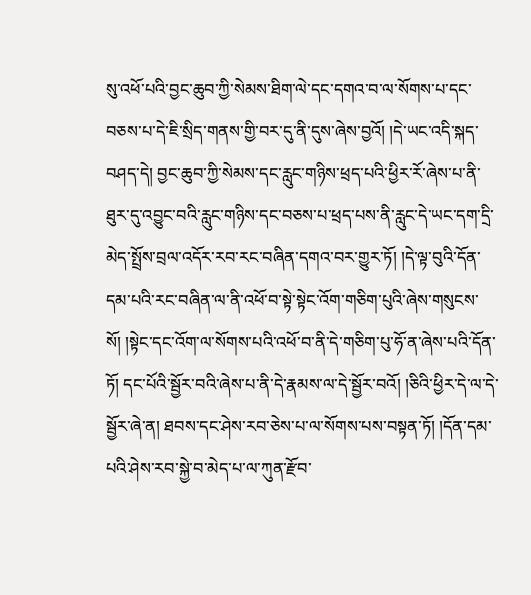སུ་འཕོ་པའི་བྱང་ཆུབ་ཀྱི་སེམས་ཐིག་ལེ་དང་དགའ་བ་ལ་སོགས་པ་དང་བཅས་པ་དེ་ཇི་སྲིད་གནས་གྱི་བར་དུ་ནི་དུས་ཞེས་བྱའོ། །དེ་ཡང་འདི་སྐད་བཤད་དེ། བྱང་ཆུབ་ཀྱི་སེམས་དང་རླུང་གཉིས་ཕྲད་པའི་ཕྱིར་རོ་ཞེས་པ་ནི་ཐུར་དུ་འབྱུང་བའི་རླུང་གཉིས་དང་བཅས་པ་ཕྲད་པས་ནི་རླུང་དེ་ཡང་དག་དྲི་མེད་སྤྲོས་བྲལ་འདོར་རབ་རང་བཞིན་དགའ་བར་གྱུར་ཏོ། །དེ་ལྟ་བུའི་དོན་དམ་པའི་རང་བཞིན་ལ་ནི་འཕོ་བ་སྟེ་སྟེང་འོག་གཅིག་པུའི་ཞེས་གསུངས་སོ། །སྟེང་དང་འོག་ལ་སོགས་པའི་འཕོ་བ་ནི་དེ་གཅིག་པུ་ཧོ་ན་ཞེས་པའི་དོན་ཏོ། དང་པོའི་སྦྱོར་བའི་ཞེས་པ་ནི་དེ་རྣམས་ལ་དེ་སྦྱོར་བའོ། །ཅིའི་ཕྱིར་དེ་ལ་དེ་སྦྱོར་ཞེ་ན། ཐབས་དང་ཤེས་རབ་ཅེས་པ་ལ་སོགས་པས་བསྟན་ཏོ། །དོན་དམ་པའི་ཤེས་རབ་སྐྱེ་བ་མེད་པ་ལ་ཀུན་རྫོབ་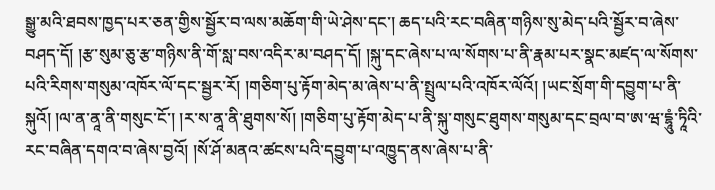སྒྱུ་མའི་ཐབས་ཁྱད་པར་ཅན་གྱིས་སྦྱོར་བ་ལས་མཆོག་གི་ཡེ་ཤེས་དང་། ཆད་པའི་རང་བཞིན་གཉིས་སུ་མེད་པའི་སྦྱོར་བ་ཞེས་བཤད་དོ། །རྩ་སུམ་ཅུ་རྩ་གཉིས་ནི་གོ་སླ་བས་འདིར་མ་བཤད་དོ། །སྐུ་དང་ཞེས་པ་ལ་སོགས་པ་ནི་རྣམ་པར་སྣང་མཛད་ལ་སོགས་པའི་རིགས་གསུམ་འཁོར་ལོ་དང་སྦྱར་རོ། །གཅིག་པུ་རྟོག་མེད་མ་ཞེས་པ་ནི་སྤྲུལ་པའི་འཁོར་ལོའོ། །ཡང་སྲོག་གི་དབྱུག་པ་ནི་སྐུའོ། །ལ་ན་ནཱ་ནི་གསུང་ངོ་། །ར་ས་ནཱ་ནི་ཐུགས་སོ། །གཅིག་པུ་རྟོག་མེད་པ་ནི་སྐུ་གསུང་ཐུགས་གསུམ་དང་བྲལ་བ་ཨ་ཝ་དྷཱུཾ་ཏཱིའི་རང་བཞིན་དགའ་བ་ཞེས་བྱའོ། །སོ་ཤོ་མནའ་ཚངས་པའི་དབྱུག་པ་འཁྱུད་ནས་ཞེས་པ་ནི་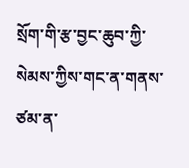སྲོག་གི་རྩ་བྱང་ཆུབ་ཀྱི་སེམས་ཀྱིས་གང་ན་གནས་ཙམ་ན་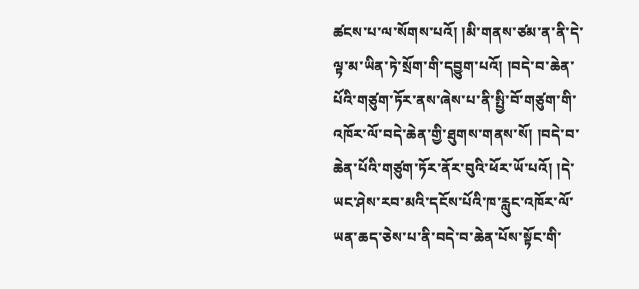ཚངས་པ་ལ་སོགས་པའོ། །མི་གནས་ཙམ་ན་ནི་དེ་ལྟ་མ་ཡིན་ཏེ་སྲོག་གི་དབྱུག་པའོ། །བདེ་བ་ཆེན་པོའི་གཙུག་ཏོར་ནས་ཞེས་པ་ནི་སྤྱི་བོ་གཙུག་གི་འཁོར་ལོ་བདེ་ཆེན་གྱི་ཐུགས་གནས་སོ། །བདེ་བ་ཆེན་པོའི་གཙུག་ཏོར་ནོར་བུའི་ཕོར་ཡོ་པའོ། །དེ་ཡང་ཤེས་རབ་མའི་དངོས་པོའི་ཁ་རླུང་འཁོར་ལོ་ཡན་ཆད་ཅེས་པ་ནི་བདེ་བ་ཆེན་པོས་སྟོང་གི་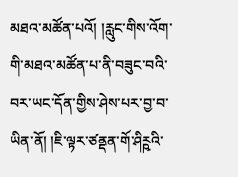མཐའ་མཚོན་པའོ། །རླུང་གིས་འོག་གི་མཐའ་མཚོན་པ་ནི་བཟུང་བའི་བར་ཡང་དོན་གྱིས་ཤེས་པར་བྱ་བ་ཡིན་ནོ། །ཇི་ལྟར་ཙནྡན་གོ་ཤིཪྵའི་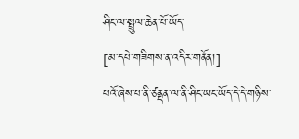ཤིང་ལ་སྤྲུལ་ཆེན་པོ་ཡོད་
[མ་དཔེ་གཟིགས་ན་འདིར་གནོན།]
པའོ་ཞེས་པ་ནི་ཙནྡན་ལ་ནི་ཤིང་ཡང་ཡོད་དེ་དེ་གཉིས་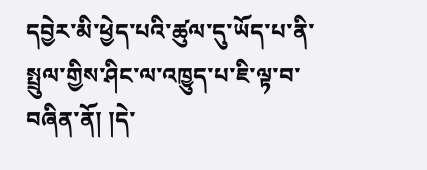དབྱེར་མི་ཕྱེད་པའི་ཚུལ་དུ་ཡོད་པ་ནི་སྤྲུལ་གྱིས་ཤིང་ལ་འཁྱུད་པ་ཇི་ལྟ་བ་བཞིན་ནོ། །དེ་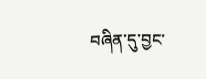བཞིན་དུ་བྱང་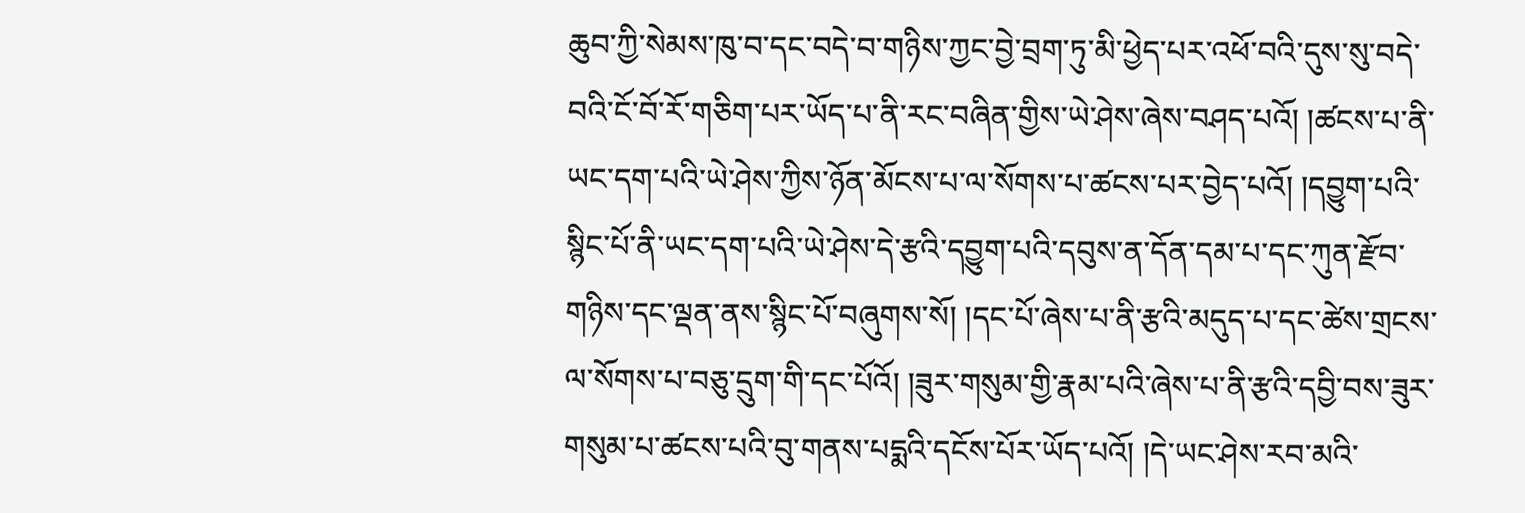ཆུབ་ཀྱི་སེམས་ཁུ་བ་དང་བདེ་བ་གཉིས་ཀྱང་བྱེ་བྲག་ཏུ་མི་ཕྱེད་པར་འཕོ་བའི་དུས་སུ་བདེ་བའི་ངོ་བོ་རོ་གཅིག་པར་ཡོད་པ་ནི་རང་བཞིན་གྱིས་ཡེ་ཤེས་ཞེས་བཤད་པའོ། །ཚངས་པ་ནི་ཡང་དག་པའི་ཡེ་ཤེས་ཀྱིས་ཉོན་མོངས་པ་ལ་སོགས་པ་ཚངས་པར་བྱེད་པའོ། །དབྱུག་པའི་སྙིང་པོ་ནི་ཡང་དག་པའི་ཡེ་ཤེས་དེ་རྩའི་དབྱུག་པའི་དབུས་ན་དོན་དམ་པ་དང་ཀུན་རྫོབ་གཉིས་དང་ལྡན་ནས་སྙིང་པོ་བཞུགས་སོ། །དང་པོ་ཞེས་པ་ནི་རྩའི་མདུད་པ་དང་ཚེས་གྲངས་ལ་སོགས་པ་བཅུ་དྲུག་གི་དང་པོའོ། །ཟུར་གསུམ་གྱི་རྣམ་པའི་ཞེས་པ་ནི་རྩའི་དབྱི་བས་ཟུར་གསུམ་པ་ཚངས་པའི་བུ་གནས་པདྨའི་དངོས་པོར་ཡོད་པའོ། །དེ་ཡང་ཤེས་རབ་མའི་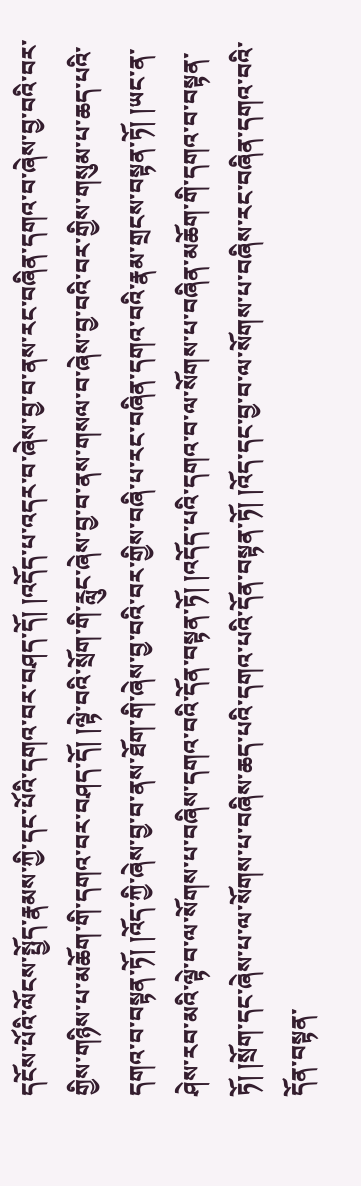དངོས་པོའི་ལོངས་སྤྱོད་རྣམས་ཀྱི་དང་པོའི་དགའ་བར་བཤད་དོ། །འདོད་པ་འདར་བ་ཞེས་བྱ་བ་ནས་རང་བཞིན་དགའ་བ་ཞེས་བྱ་བའི་བར་གྱིས་གཉིས་པ་མཆོག་གི་དགའ་བར་བཤད་དོ། །ལྟེ་བའི་སྲོག་གི་རླུང་ཞེས་བྱ་བ་ནས་གསལ་བ་ཞེས་བྱ་བའི་བར་གྱིས་གསུམ་པ་ཆད་པའི་དགའ་བ་བསྟན་ཏོ། །འོད་ཀྱི་ཞེས་བྱ་བ་ནས་ཐོག་གི་ཞེས་བྱ་བའི་བར་གྱིས་བཞི་པ་རང་བཞིན་དགའ་བའི་རྣམ་གྲངས་བསྟན་ཏོ། །ཡང་ན་ཤེས་རབ་མའི་ལྟེ་བ་ལ་སོགས་པ་བཞིས་དགའ་བའི་དོན་བསྟན་ཏོ། །འདོད་པའི་དགའ་བ་ལ་སོགས་པ་བཞིན་མཆོག་གི་དགའ་བ་བསྟན་ཏོ། །སྲོག་དང་ཞེས་པ་ལ་སོགས་པ་བཞིས་ཆད་པའི་དགའ་པའི་དོན་བསྟན་ཏོ། །འོད་དང་བྱ་བ་ལ་སོགས་པ་བཞིས་རང་བཞིན་དགའ་བའི་དོན་བསྟན་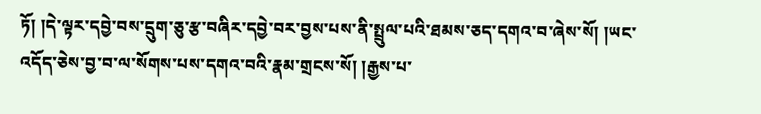ཏོ། །དེ་ལྟར་དབྱེ་བས་དྲུག་ཅུ་རྩ་བཞིར་དབྱེ་བར་བྱས་པས་ནི་སྤྲུལ་པའི་ཐམས་ཅད་དགའ་བ་ཞེས་སོ། །ཡང་འདོད་ཅེས་བྱ་བ་ལ་སོགས་པས་དགའ་བའི་རྣམ་གྲངས་སོ། །རྒྱས་པ་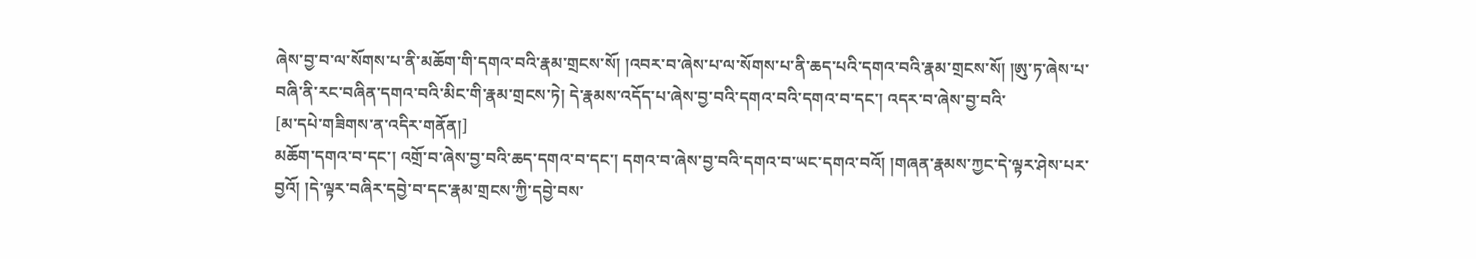ཞེས་བྱ་བ་ལ་སོགས་པ་ནི་མཆོག་གི་དགའ་བའི་རྣམ་གྲངས་སོ། །འབར་བ་ཞེས་པ་ལ་སོགས་པ་ནི་ཆད་པའི་དགའ་བའི་རྣམ་གྲངས་སོ། །ཨུ་ཏ་ཞེས་པ་བཞི་ནི་རང་བཞིན་དགའ་བའི་མིང་གི་རྣམ་གྲངས་ཏེ། དེ་རྣམས་འདོད་པ་ཞེས་བྱ་བའི་དགའ་བའི་དགའ་བ་དང་། འདར་བ་ཞེས་བྱ་བའི་
[མ་དཔེ་གཟིགས་ན་འདིར་གནོན།]
མཆོག་དགའ་བ་དང་། འགྲོ་བ་ཞེས་བྱ་བའི་ཆད་དགའ་བ་དང་། དགའ་བ་ཞེས་བྱ་བའི་དགའ་བ་ཡང་དགའ་བའོ། །གཞན་རྣམས་ཀྱང་དེ་ལྟར་ཤེས་པར་བྱའོ། །དེ་ལྟར་བཞིར་དབྱེ་བ་དང་རྣམ་གྲངས་ཀྱི་དབྱེ་བས་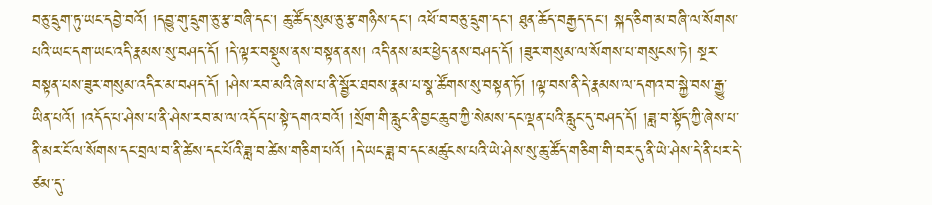བཅུ་དྲུག་ཏུ་ཡང་དབྱེ་བའོ། །དབྱུ་གུ་དྲུག་ཅུ་རྩ་བཞི་དང་། ཆུ་ཚོད་སུམ་ཅུ་རྩ་གཉིས་དང་། འཕོ་བ་བཅུ་དྲུག་དང་། ཐུན་ཆོད་བརྒྱད་དང་། སྐད་ཅིག་མ་བཞི་ལ་སོགས་པའི་ཡང་དག་ཡང་འདི་རྣམས་སུ་བཤད་དོ། །དེ་ལྟར་བསྡུས་ནས་བསྟན་ནས། འདི་ནས་མར་ཕྱེད་ནས་བཤད་དོ། །ཟུར་གསུམ་ལ་སོགས་པ་གསུངས་ཏེ། སྔར་བསྟན་པས་ཟུར་གསུམ་འདིར་མ་བཤད་དོ། །ཤེས་རབ་མའི་ཞེས་པ་ནི་སྦྱོར་ཐབས་རྣམ་པ་སྣ་ཚོགས་སུ་བསྟན་ཏོ། །ལྟ་བས་ནི་དེ་རྣམས་ལ་དགའ་བ་སྐྱེ་བས་རྒྱུ་ཡིན་པའོ། །འདོད་པ་ཤེས་པ་ནི་ཤེས་རབ་མ་ལ་འདོད་པ་སྟེ་དགའ་བའོ། །སྲོག་གི་རླུང་ནི་བྱང་ཆུབ་ཀྱི་སེམས་དང་ལྡན་པའི་རླུང་དུ་བཤད་དོ། །ཟླ་བ་སྟོད་ཀྱི་ཞེས་པ་ནི་མར་ངོ་ལ་སོགས་དང་བྲལ་བ་ནི་ཚེས་དང་པོའི་ཟླ་བ་ཚེས་གཅིག་པའོ། །དེ་ཡང་ཟླ་བ་དང་མཚུངས་པའི་ཡེ་ཤེས་སུ་ཆུ་ཚོད་གཅིག་གི་བར་དུ་ནི་ཡེ་ཤེས་དེ་ནི་པར་དེ་ཙམ་དུ་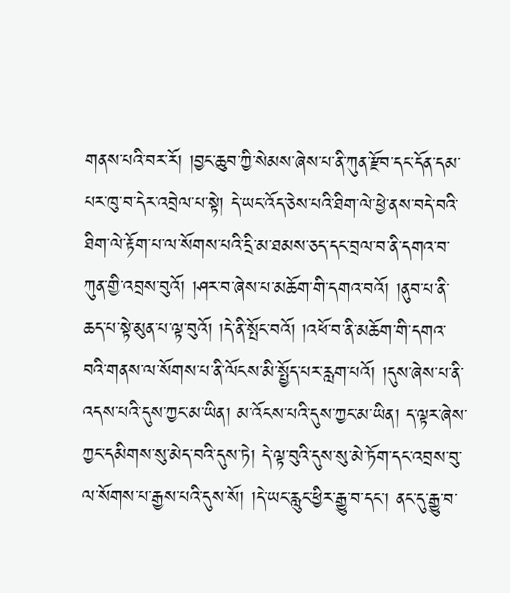གནས་པའི་བར་རོ། །བྱང་ཆུབ་ཀྱི་སེམས་ཞེས་པ་ནི་ཀུན་རྫོབ་དང་དོན་དམ་པར་ཁུ་བ་དེར་འབྲེལ་པ་སྟེ། དེ་ཡང་འོད་ཅེས་པའི་ཐིག་ལེ་ཕྱེ་ནས་བདེ་བའི་ཐིག་ལེ་རྟོག་པ་ལ་སོགས་པའི་དྲི་མ་ཐམས་ཅད་དང་བྲལ་བ་ནི་དགའ་བ་ཀུན་གྱི་འབྲས་བུའོ། །ཤར་བ་ཞེས་པ་མཆོག་གི་དགའ་བའོ། །ནུབ་པ་ནི་ཆད་པ་སྟེ་མུན་པ་ལྟ་བུའོ། །དེ་ནི་སྤོང་བའོ། །འཕོ་བ་ནི་མཆོག་གི་དགའ་བའི་གནས་ལ་སོགས་པ་ནི་ལོངས་མི་སྤྱོད་པར་རླག་པའོ། །དུས་ཞེས་པ་ནི་འདས་པའི་དུས་ཀྱང་མ་ཡིན། མ་འོངས་པའི་དུས་ཀྱང་མ་ཡིན། ད་ལྟར་ཞེས་ཀྱང་དམིགས་སུ་མེད་བའི་དུས་ཏེ། དེ་ལྟ་བུའི་དུས་སུ་མེ་ཏོག་དང་འབྲས་བུ་ལ་སོགས་པ་རྒྱས་པའི་དུས་སོ། །དེ་ཡང་རླུང་ཕྱིར་རྒྱུ་བ་དང་། ནང་དུ་རྒྱུ་བ་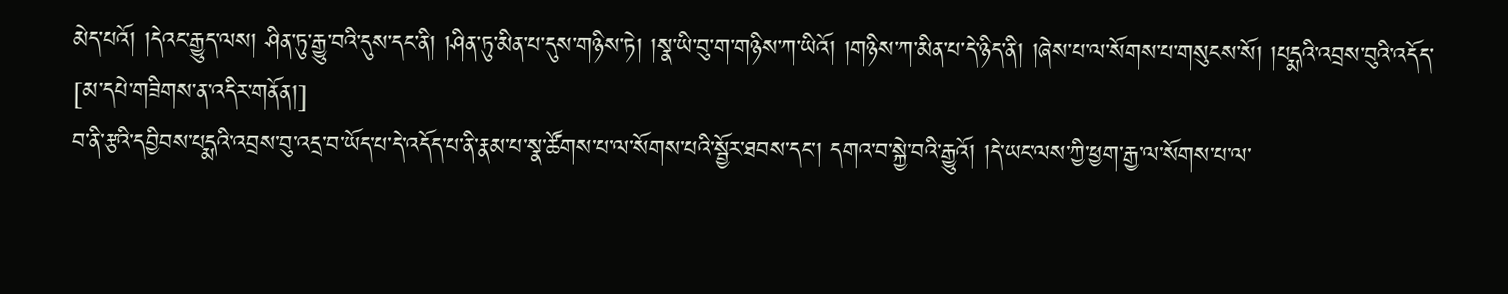མེད་པའོ། །དེའང་རྒྱུད་ལས། ཤིན་ཏུ་རྒྱུ་བའི་དུས་དང་ནི། །ཤིན་ཏུ་མིན་པ་དུས་གཉིས་ཏེ། །སྣ་ཡི་བུ་ག་གཉིས་ཀ་ཡིའོ། །གཉིས་ཀ་མིན་པ་དེ་ཉིད་ནི། །ཞེས་པ་ལ་སོགས་པ་གསུངས་སོ། །པདྨའི་འབྲས་བུའི་འདོད་
[མ་དཔེ་གཟིགས་ན་འདིར་གནོན།]
བ་ནི་རྩའི་དབྱིབས་པདྨའི་འབྲས་བུ་འདྲ་བ་ཡོད་པ་དེ་འདོད་པ་ནི་རྣམ་པ་སྣ་ཚོགས་པ་ལ་སོགས་པའི་སྦྱོར་ཐབས་དང་། དགའ་བ་སྐྱེ་བའི་རྒྱུའོ། །དེ་ཡང་ལས་ཀྱི་ཕྱག་རྒྱ་ལ་སོགས་པ་ལ་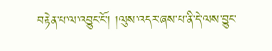བརྟེན་པ་ལ་འབྱུང་ངོ་། །ལུས་འདར་ཞས་པ་ནི་དེ་ལས་བྱུང་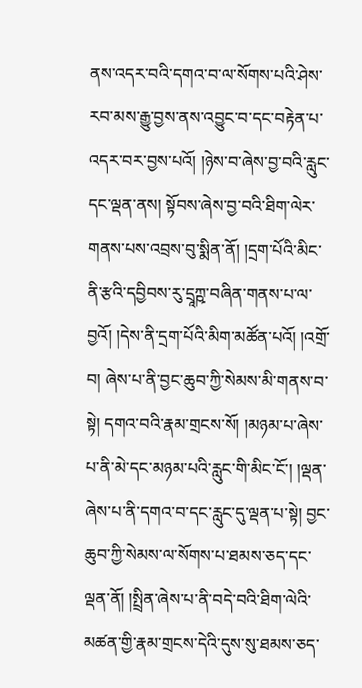ནས་འདར་བའི་དགའ་བ་ལ་སོགས་པའི་ཤེས་རབ་མས་རྒྱུ་བྱས་ནས་འབྱུང་བ་དང་བརྟེན་པ་འདར་བར་བྱས་པའོ། །ཉེས་བ་ཞེས་བྱ་བའི་རླུང་དང་ལྡན་ནས། སྟོབས་ཞེས་བྱ་བའི་ཐིག་ལེར་གནས་པས་འབྲས་བུ་སྨིན་ནོ། །དྲག་པོའི་མིང་ནི་རྩའི་དབྱིབས་རུ་དྲཱཀྵ་བཞིན་གནས་པ་ལ་བྱའོ། །དེས་ནི་དྲག་པོའི་མིག་མཚོན་པའོ། །འགྲོ་བ། ཞེས་པ་ནི་བྱང་ཆུབ་ཀྱི་སེམས་མི་གནས་བ་སྟེ། དགའ་བའི་རྣམ་གྲངས་སོ། །མཉམ་པ་ཞེས་པ་ནི་མེ་དང་མཉམ་པའི་རླུང་གི་མིང་ངོ་། །ལྡན་ཞེས་པ་ནི་དགའ་བ་དང་རླུང་དུ་ལྡན་པ་སྟེ། བྱང་ཆུབ་ཀྱི་སེམས་ལ་སོགས་པ་ཐམས་ཅད་དང་ལྡན་ནོ། །སྤྲིན་ཞེས་པ་ནི་བདེ་བའི་ཐིག་ལེའི་མཚན་གྱི་རྣམ་གྲངས་དེའི་དུས་སུ་ཐམས་ཅད་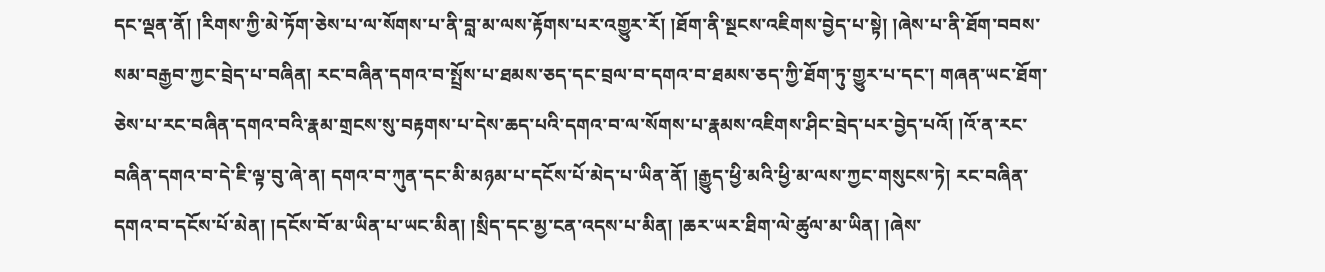དང་ལྡན་ནོ། །རིགས་ཀྱི་མེ་ཏོག་ཅེས་པ་ལ་སོགས་པ་ནི་བླ་མ་ལས་རྟོགས་པར་འགྱུར་རོ། །ཐོག་ནི་སྔངས་འཇིགས་བྱེད་པ་སྟེ། །ཞེས་པ་ནི་ཐོག་བབས་སམ་བརྒྱབ་ཀྱང་བྲེད་པ་བཞིན། རང་བཞིན་དགའ་བ་སྤྲོས་པ་ཐམས་ཅད་དང་བྲལ་བ་དགའ་བ་ཐམས་ཅད་ཀྱི་ཐོག་ཏུ་གྱུར་པ་དང་། གཞན་ཡང་ཐོག་ཅེས་པ་རང་བཞིན་དགའ་བའི་རྣམ་གྲངས་སུ་བརྟགས་པ་དེས་ཆད་པའི་དགའ་བ་ལ་སོགས་པ་རྣམས་འཇིགས་ཤིང་བྲེད་པར་བྱེད་པའོ། །འོ་ན་རང་བཞིན་དགའ་བ་དེ་ཇི་ལྟ་བུ་ཞེ་ན། དགའ་བ་ཀུན་དང་མི་མཉམ་པ་དངོས་པོ་མེད་པ་ཡིན་ནོ། །རྒྱུད་ཕྱི་མའི་ཕྱི་མ་ལས་ཀྱང་གསུངས་ཏེ། རང་བཞིན་དགའ་བ་དངོས་པོ་མེན། །དངོས་བོ་མ་ཡིན་པ་ཡང་མིན། །སྲིད་དང་མྱ་ངན་འདས་པ་མིན། །ཆར་ཡར་ཐིག་ལེ་ཚུལ་མ་ཡིན། །ཞེས་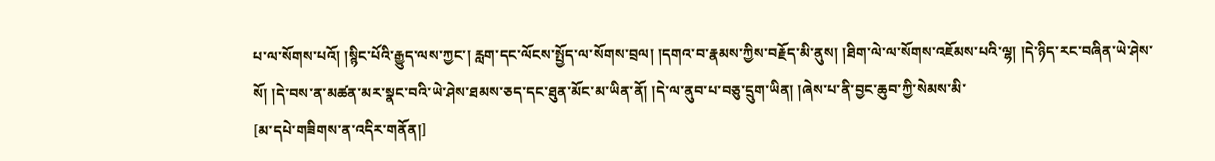པ་ལ་སོགས་པའོ། །སྙིང་པོའི་རྒྱུད་ལས་ཀྱང་། རླག་དང་ལོངས་སྤྱོད་ལ་སོགས་བྲལ། །དགའ་བ་རྣམས་ཀྱིས་བརྗོད་མི་ནུས། །ཐིག་ལེ་ལ་སོགས་འཇོམས་པའི་ལྷ། །དེ་ཉིད་རང་བཞིན་ཡེ་ཤེས་སོ། །དེ་བས་ན་མཚན་མར་སྣང་བའི་ཡེ་ཤེས་ཐམས་ཅད་དང་ཐུན་མོང་མ་ཡིན་ནོ། །དེ་ལ་ནུབ་པ་བཅུ་དྲུག་ཡིན། །ཞེས་པ་ནི་བྱང་ཆུབ་ཀྱི་སེམས་མི་
[མ་དཔེ་གཟིགས་ན་འདིར་གནོན།]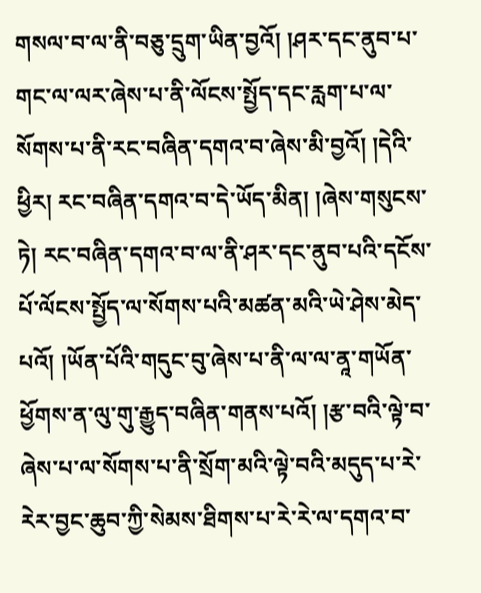གསལ་བ་ལ་ནི་བཅུ་དྲུག་ཡིན་བྱའོ། །ཤར་དང་ནུབ་པ་གང་ལ་ལར་ཞེས་པ་ནི་ལོངས་སྤྱོད་དང་རླག་པ་ལ་སོགས་པ་ནི་རང་བཞིན་དགའ་བ་ཞེས་མི་བྱའོ། །དེའི་ཕྱིར། རང་བཞིན་དགའ་བ་དེ་ཡོད་མིན། །ཞེས་གསུངས་ཏེ། རང་བཞིན་དགའ་བ་ལ་ནི་ཤར་དང་ནུབ་པའི་དངོས་པོ་ལོངས་སྤྱོད་ལ་སོགས་པའི་མཚན་མའི་ཡེ་ཤེས་མེད་པའོ། །ཡོན་པོའི་གདུང་བུ་ཞེས་པ་ནི་ལ་ལ་ནཱ་གཡོན་ཕྱོགས་ན་ལུ་གུ་རྒྱུད་བཞིན་གནས་པའོ། །རྩ་བའི་ལྟེ་བ་ཞེས་པ་ལ་སོགས་པ་ནི་སྲོག་མའི་ལྟེ་བའི་མདུད་པ་རེ་རེར་བྱང་ཆུབ་ཀྱི་སེམས་ཐིགས་པ་རེ་རེ་ལ་དགའ་བ་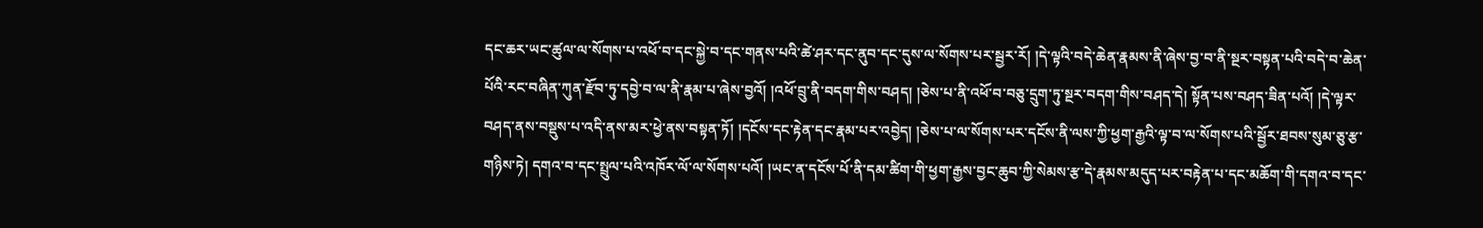དང་ཆར་ཡང་ཚུལ་ལ་སོགས་པ་འཕོ་བ་དང་སྐྱེ་བ་དང་གནས་པའི་ཚེ་ཤར་དང་ནུབ་དང་དུས་ལ་སོགས་པར་སྦྱར་རོ། །དེ་ལྟའི་བདེ་ཆེན་རྣམས་ནི་ཞེས་བྱ་བ་ནི་སྔར་བསྟན་པའི་བདེ་བ་ཆེན་པོའི་རང་བཞིན་ཀུན་རྫོབ་ཏུ་དབྱེ་བ་ལ་ནི་རྣམ་པ་ཞེས་བྱའོ། །འཕོ་བྲུ་ནི་བདག་གིས་བཤད། །ཅེས་པ་ནི་འཕོ་བ་བཅུ་དྲུག་ཏུ་སྔར་བདག་གིས་བཤད་དེ། སྟོན་པས་བཤད་ཟིན་པའོ། །དེ་ལྟར་བཤད་ནས་བསྡུས་པ་འདི་ནས་མར་ཕྱེ་ནས་བསྟན་ཏོ། །དངོས་དང་རྟེན་དང་རྣམ་པར་འབྱེད། །ཅེས་པ་ལ་སོགས་པར་དངོས་ནི་ལས་ཀྱི་ཕྱག་རྒྱའི་ལྟ་བ་ལ་སོགས་པའི་སྦྱོར་ཐབས་སུམ་ཅུ་རྩ་གཉིས་ཏེ། དགའ་བ་དང་སྤྲུལ་པའི་འཁོར་ལོ་ལ་སོགས་པའོ། །ཡང་ན་དངོས་པོ་ནི་དམ་ཚིག་གི་ཕྱག་རྒྱས་བྱང་ཆུབ་ཀྱི་སེམས་རྩ་དེ་རྣམས་མདུད་པར་བརྟེན་པ་དང་མཆོག་གི་དགའ་བ་དང་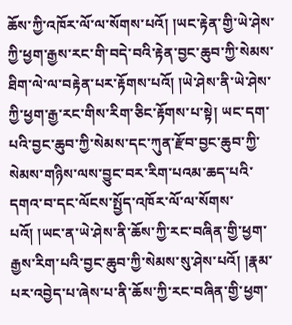ཆོས་ཀྱི་འཁོར་ལོ་ལ་སོགས་པའོ། །ཡང་རྟེན་གྱི་ཡེ་ཤེས་ཀྱི་ཕྱག་རྒྱས་རང་གི་བདེ་བའི་རྟེན་བྱང་ཆུབ་ཀྱི་སེམས་ཐིག་ལེ་ལ་བརྟེན་པར་རྟོགས་པའོ། །ཡེ་ཤེས་ནི་ཡེ་ཤེས་ཀྱི་ཕྱག་རྒྱ་རང་གིས་རིག་ཅིང་རྟོགས་པ་སྟེ། ཡང་དག་པའི་བྱང་ཆུབ་ཀྱི་སེམས་དང་ཀུན་རྫོབ་བྱང་ཆུབ་ཀྱི་སེམས་གཉིས་ལས་བྱུང་བར་རིག་པའམ་ཆད་པའི་དགའ་བ་དང་ལོངས་སྤྱོད་འཁོར་ལོ་ལ་སོགས་པའོ། །ཡང་ན་ཡེ་ཤེས་ནི་ཆོས་ཀྱི་རང་བཞིན་གྱི་ཕྱག་རྒྱས་རིག་པའི་བྱང་ཆུབ་ཀྱི་སེམས་སུ་ཤེས་པའོ། །རྣམ་པར་འབྱེད་པ་ཞེས་པ་ནི་ཆོས་ཀྱི་རང་བཞིན་གྱི་ཕྱག་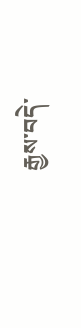རྒྱས་བདེ་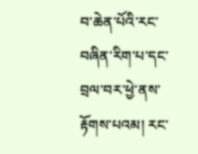བ་ཆེན་པོའི་རང་བཞིན་རིག་པ་དང་བྲལ་བར་ཕྱེ་ནས་རྟོགས་པའམ། རང་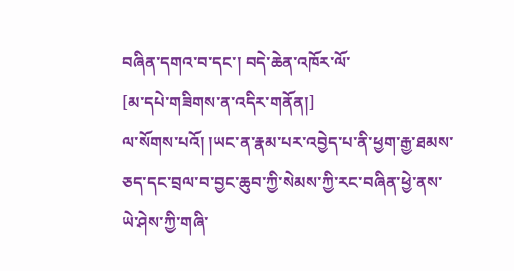བཞིན་དགའ་བ་དང་། བདེ་ཆེན་འཁོར་ལོ་
[མ་དཔེ་གཟིགས་ན་འདིར་གནོན།]
ལ་སོགས་པའོ། །ཡང་ན་རྣམ་པར་འབྱེད་པ་ནི་ཕྱག་རྒྱ་ཐམས་ཅད་དང་བྲལ་བ་བྱང་ཆུབ་ཀྱི་སེམས་ཀྱི་རང་བཞིན་ཕྱེ་ནས་ཡེ་ཤེས་ཀྱི་གཞི་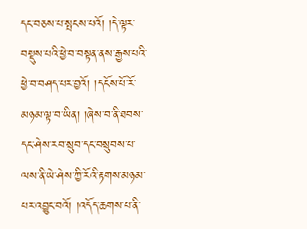དང་བཅས་པ་སྤངས་པའོ། །དེ་ལྟར་བསྡུས་པའི་ཕྱེ་བ་བསྟན་ནས་རྒྱས་པའི་ཕྱེ་བ་བཤད་པར་བྱའོ། །དངོས་པོ་རོ་མཉམ་ལྟ་བ་ཡིན། །ཞེས་བ་ནི་ཐབས་དང་ཤེས་རབ་སྲུབ་དང་བསྲུབས་པ་ལས་ནི་ཡེ་ཤེས་ཀྱི་རོའི་རྟགས་མཉམ་པར་འབྱུང་བའོ། །འདོད་ཆགས་པ་ནི་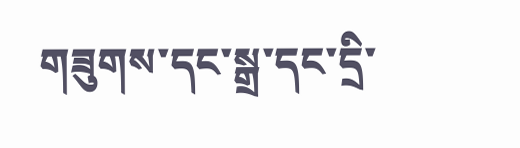གཟུགས་དང་སྒྲ་དང་དྲི་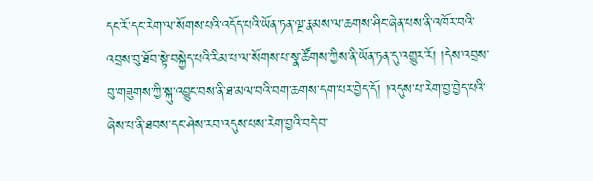དང་རོ་དང་རེག་ལ་སོགས་པའི་འདོད་པའི་ཡོན་ཏན་ལྔ་རྣམས་ལ་ཆགས་ཤིང་ཞེན་པས་ནི་འཁོར་བའི་འབྲས་བུ་ཐོབ་སྟེ་བསྐྱེད་པའི་རིམ་པ་ལ་སོགས་པ་སྣ་ཚོགས་ཀྱིས་ནི་ཡོན་ཏན་དུ་འགྱུར་རོ། །དེས་འབྲས་བུ་གཟུགས་ཀྱི་སྐུ་འབྱུང་བས་ནི་ཐ་མལ་བའི་བག་ཆགས་དག་པར་བྱེད་དོ། །འདུས་པ་རེག་བྱ་བྱེད་པའི་ཞེས་པ་ནི་ཐབས་དང་ཤེས་རབ་འདུས་པས་རེག་བྱའི་བདེ་བ་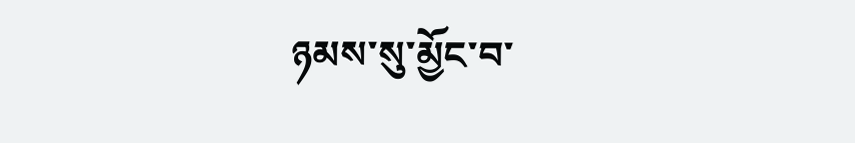ཉམས་སུ་མྱོང་བ་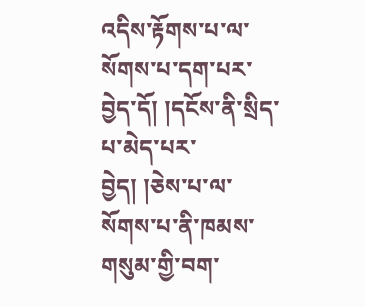འདིས་རྟོགས་པ་ལ་སོགས་པ་དག་པར་བྱེད་དོ། །དངོས་ནི་སྲིད་པ་མེད་པར་བྱེད། །ཅེས་པ་ལ་སོགས་པ་ནི་ཁམས་གསུམ་གྱི་བག་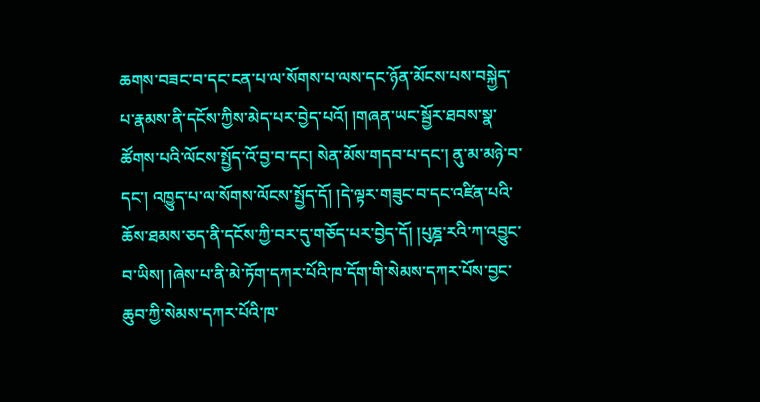ཆགས་བཟང་བ་དང་ངན་པ་ལ་སོགས་པ་ལས་དང་ཉོན་མོངས་པས་བསྐྱེད་པ་རྣམས་ནི་དངོས་ཀྱིས་མེད་པར་བྱེད་པའོ། །གཞན་ཡང་སྦྱོར་ཐབས་སྣ་ཚོགས་པའི་ལོངས་སྤྱོད་འོ་བྱ་བ་དང། སེན་མོས་གདབ་པ་དང་། ནུ་མ་མཉེ་བ་དང་། འཁྱུད་པ་ལ་སོགས་ལོངས་སྤྱོད་དོ། །དེ་ལྟར་གཟུང་བ་དང་འཛིན་པའི་ཆོས་ཐམས་ཅད་ནི་དངོས་ཀྱི་བར་དུ་གཅོད་པར་བྱེད་དོ། །པུཎྜ་རའི་ཀ་འབྱུང་བ་ཡིས། །ཞེས་པ་ནི་མེ་ཏོག་དཀར་པོའི་ཁ་དོག་གི་སེམས་དཀར་པོས་བྱང་ཆུབ་ཀྱི་སེམས་དཀར་པོའི་ཁ་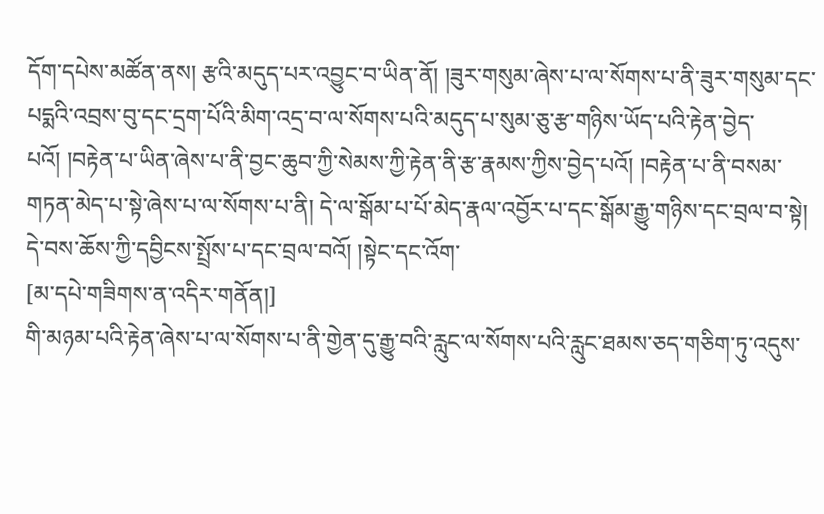དོག་དཔེས་མཚོན་ནས། རྩའི་མདུད་པར་འབྱུང་བ་ཡིན་ནོ། །ཟུར་གསུམ་ཞེས་པ་ལ་སོགས་པ་ནི་ཟུར་གསུམ་དང་པདྨའི་འབྲས་བུ་དང་དྲག་པོའི་མིག་འདྲ་བ་ལ་སོགས་པའི་མདུད་པ་སུམ་ཅུ་རྩ་གཉིས་ཡོད་པའི་རྟེན་བྱེད་པའོ། །བརྟེན་པ་ཡིན་ཞེས་པ་ནི་བྱང་ཆུབ་ཀྱི་སེམས་ཀྱི་རྟེན་ནི་རྩ་རྣམས་ཀྱིས་བྱེད་པའོ། །བརྟེན་པ་ནི་བསམ་གཏན་མེད་པ་སྟེ་ཞེས་པ་ལ་སོགས་པ་ནི། དེ་ལ་སྒོམ་པ་པོ་མེད་རྣལ་འབྱོར་པ་དང་སྒོམ་རྒྱུ་གཉིས་དང་བྲལ་བ་སྟེ། དེ་བས་ཆོས་ཀྱི་དབྱིངས་སྤྲོས་པ་དང་བྲལ་བའོ། །སྟེང་དང་འོག་
[མ་དཔེ་གཟིགས་ན་འདིར་གནོན།]
གི་མཉམ་པའི་རྟེན་ཞེས་པ་ལ་སོགས་པ་ནི་གྱེན་དུ་རྒྱུ་བའི་རླུང་ལ་སོགས་པའི་རླུང་ཐམས་ཅད་གཅིག་ཏུ་འདུས་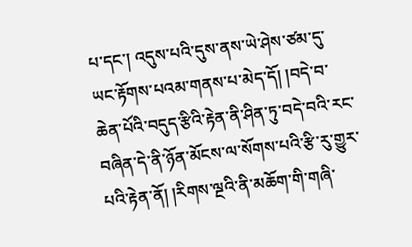པ་དང་། འདུས་པའི་དུས་ནས་ཡེ་ཤེས་ཙམ་དུ་ཡང་རྟོགས་པའམ་གནས་པ་མེད་དོ། །བདེ་བ་ཆེན་པོའི་བདུད་རྩིའི་རྟེན་ནི་ཤིན་ཏུ་བདེ་བའི་རང་བཞིན་དེ་ནི་ཉོན་མོངས་ལ་སོགས་པའི་རྩི་རུ་གྱུར་པའི་རྟེན་ནོ། །རིགས་ལྔའི་ནི་མཆོག་གི་གཞི་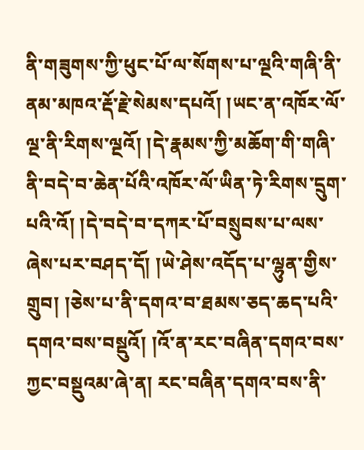ནི་གཟུགས་ཀྱི་ཕུང་པོ་ལ་སོགས་པ་ལྔའི་གཞི་ནི་ནམ་མཁའ་རྡོ་རྗེ་སེམས་དཔའོ། །ཡང་ན་འཁོར་ལོ་ལྔ་ནི་རིགས་ལྔའོ། །དེ་རྣམས་ཀྱི་མཆོག་གི་གཞི་ནི་བདེ་བ་ཆེན་པོའི་འཁོར་ལོ་ཡིན་ཏེ་རིགས་དྲུག་པའི་འོ། །དེ་བདེ་བ་དཀར་པོ་བསྲུབས་པ་ལས་ཞེས་པར་བཤད་དོ། །ཡེ་ཤེས་འདོད་པ་ལྷུན་གྱིས་གྲུབ། །ཅེས་པ་ནི་དགའ་བ་ཐམས་ཅད་ཆད་པའི་དགའ་བས་བསྡུའོ། །འོ་ན་རང་བཞིན་དགའ་བས་ཀྱང་བསྡུའམ་ཞེ་ན། རང་བཞིན་དགའ་བས་ནི་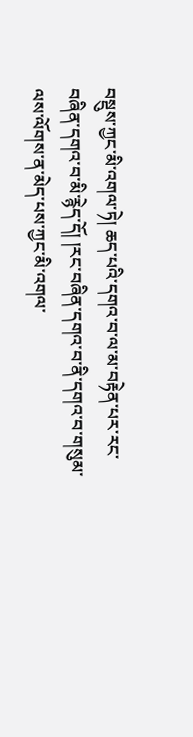བསྡུས་ཀྱང་མི་འགལ་ཏེ། ཆད་པའི་དགའ་བ་ལ་མ་བརྟེན་པར་རང་བཞིན་དགའ་བ་མི་རྙེད་དོ། །རང་བཞིན་དགའ་བ་ནི་དགའ་བ་གསུམ་ལས་ལོགས་ན་མེད་པས་ཀྱང་མི་འགལ་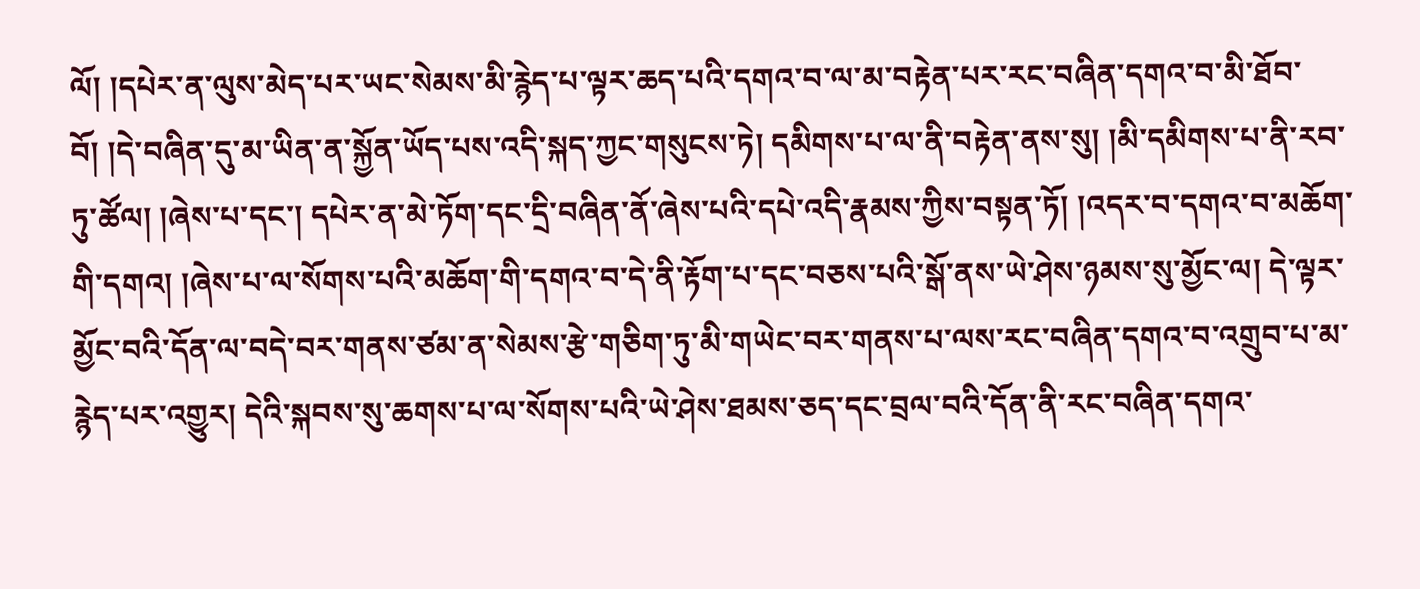ལོ། །དཔེར་ན་ལུས་མེད་པར་ཡང་སེམས་མི་རྙེད་པ་ལྟར་ཆད་པའི་དགའ་བ་ལ་མ་བརྟེན་པར་རང་བཞིན་དགའ་བ་མི་ཐོབ་བོ། །དེ་བཞིན་དུ་མ་ཡིན་ན་སྐྱོན་ཡོད་པས་འདི་སྐད་ཀྱང་གསུངས་ཏེ། དམིགས་པ་ལ་ནི་བརྟེན་ནས་སུ། །མི་དམིགས་པ་ནི་རབ་ཏུ་ཚོལ། །ཞེས་པ་དང་། དཔེར་ན་མེ་ཏོག་དང་དྲི་བཞིན་ནོ་ཞེས་པའི་དཔེ་འདི་རྣམས་ཀྱིས་བསྟན་ཏོ། །འདར་བ་དགའ་བ་མཆོག་གི་དགའ། །ཞེས་པ་ལ་སོགས་པའི་མཆོག་གི་དགའ་བ་དེ་ནི་རྟོག་པ་དང་བཅས་པའི་སྒོ་ནས་ཡེ་ཤེས་ཉམས་སུ་མྱོང་ལ། དེ་ལྟར་མྱོང་བའི་དོན་ལ་བདེ་བར་གནས་ཙམ་ན་སེམས་རྩེ་གཅིག་ཏུ་མི་གཡེང་བར་གནས་པ་ལས་རང་བཞིན་དགའ་བ་འགྲུབ་པ་མ་རྙེད་པར་འགྱུར། དེའི་སྐབས་སུ་ཆགས་པ་ལ་སོགས་པའི་ཡེ་ཤེས་ཐམས་ཅད་དང་བྲལ་བའི་དོན་ནི་རང་བཞིན་དགའ་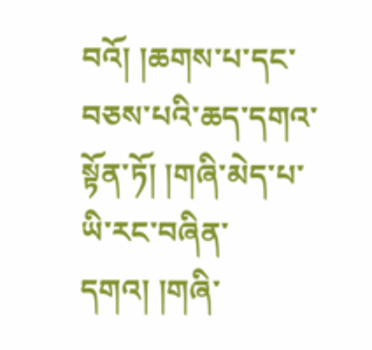བའོ། །ཆགས་པ་དང་བཅས་པའི་ཆད་དགའ་སྟོན་ཏོ། །གཞི་མེད་པ་ཡི་རང་བཞིན་དགའ། །གཞི་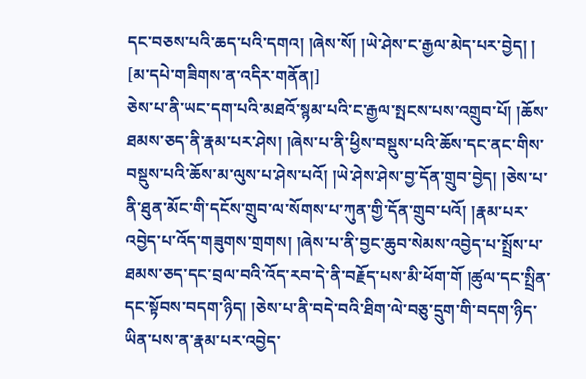དང་བཅས་པའི་ཆད་པའི་དགའ། །ཞེས་སོ། །ཡེ་ཤེས་ང་རྒྱལ་མེད་པར་བྱེད། །
[མ་དཔེ་གཟིགས་ན་འདིར་གནོན།]
ཅེས་པ་ནི་ཡང་དག་པའི་མཐའོ་སྙམ་པའི་ང་རྒྱལ་སྤངས་པས་འགྲུབ་པོ། །ཆོས་ཐམས་ཅད་ནི་རྣམ་པར་ཤེས། །ཞེས་པ་ནི་ཕྱིས་བསྡུས་པའི་ཆོས་དང་ནང་གིས་བསྡུས་པའི་ཆོས་མ་ལུས་པ་ཤེས་པའོ། །ཡེ་ཤེས་ཤེས་བྱ་དོན་གྲུབ་བྱེད། །ཅེས་པ་ནི་ཐུན་མོང་གི་དངོས་གྲུབ་ལ་སོགས་པ་ཀུན་གྱི་དོན་གྲུབ་པའོ། །རྣམ་པར་འབྱེད་པ་འོད་གཟུགས་གྲགས། །ཞེས་པ་ནི་བྱང་ཆུབ་སེམས་འབྱེད་པ་སྤྲོས་པ་ཐམས་ཅད་དང་བྲལ་བའི་འོད་རབ་དེ་ནི་བརྗོད་པས་མི་ཕོག་གོ །ཚུལ་དང་སྤྲིན་དང་སྟོབས་བདག་ཉིད། །ཅེས་པ་ནི་བདེ་བའི་ཐིག་ལེ་བཅུ་དྲུག་གི་བདག་ཉིད་ཡིན་པས་ན་རྣམ་པར་འབྱེད་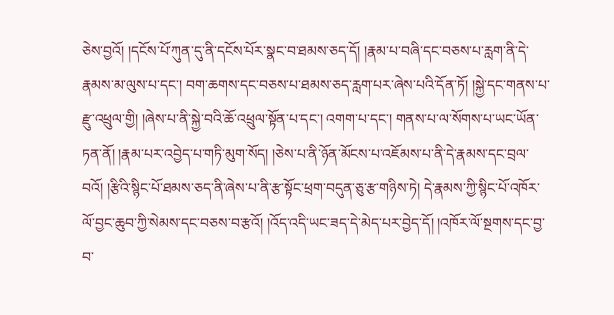ཅེས་བྱའོ། །དངོས་པོ་ཀུན་དུ་ནི་དངོས་པོར་སྣང་བ་ཐམས་ཅད་དོ། །རྣམ་པ་བཞི་དང་བཅས་པ་རླག་ནི་དེ་རྣམས་མ་ལུས་པ་དང་། བག་ཆགས་དང་བཅས་པ་ཐམས་ཅད་རླག་པར་ཞེས་པའི་དོན་ཏོ། །སྐྱེ་དང་གནས་པ་རྫུ་འཕྲུལ་གྱི། །ཞེས་པ་ནི་སྐྱེ་བའི་ཆོ་འཕྲུལ་སྟོན་པ་དང་། འགག་པ་དང་། གནས་པ་ལ་སོགས་པ་ཡང་ཡོན་ཏན་ནོ། །རྣམ་པར་འབྱེད་པ་གཏི་མུག་སོད། །ཅེས་པ་ནི་ཉོན་མོངས་པ་འཇོམས་པ་ནི་དེ་རྣམས་དང་བྲལ་བའོ། །རྩིའི་སྙིང་པོ་ཐམས་ཅད་ནི་ཞེས་པ་ནི་རྩ་སྟོང་ཕྲག་བདུན་ཅུ་རྩ་གཉིས་ཏེ། དེ་རྣམས་ཀྱི་སྙིང་པོ་འཁོར་ལོ་བྱང་ཆུབ་ཀྱི་སེམས་དང་བཅས་བ་རྩའོ། །འོད་འདི་ཡང་ཟད་དེ་མེད་པར་བྱེད་དོ། །འཁོར་ལོ་སྔགས་དང་བྱ་བ་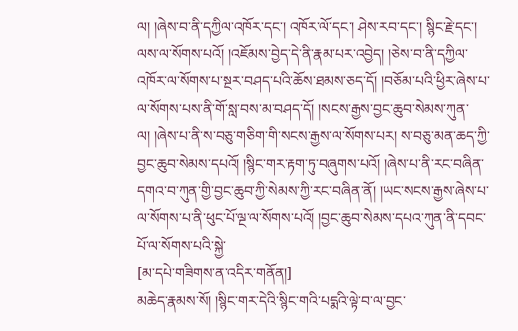ལ། །ཞེས་བ་ནི་དཀྱིལ་འཁོར་དང་། འཁོར་ལོ་དང་། ཤེས་རབ་དང་། སྙིང་རྗེ་དང་། ལས་ལ་སོགས་པའོ། །འཇོམས་བྱེད་དེ་ནི་རྣམ་པར་འབྱེད། །ཅེས་བ་ནི་དཀྱིལ་འཁོར་ལ་སོགས་པ་སྔར་བཤད་པའི་ཆོས་ཐམས་ཅད་དོ། །བཅོམ་པའི་ཕྱིར་ཞེས་པ་ལ་སོགས་པས་ནི་གོ་སླ་བས་མ་བཤད་དོ། །སངས་རྒྱས་བྱང་ཆུབ་སེམས་ཀུན་ལ། །ཞེས་པ་ནི་ས་བཅུ་གཅིག་གི་སངས་རྒྱས་ལ་སོགས་པར། ས་བཅུ་མན་ཆད་ཀྱི་བྱང་ཆུབ་སེམས་དཔའོ། །སྙིང་གར་རྟག་ཏུ་བཞུགས་པའོ། །ཞེས་པ་ནི་རང་བཞིན་དགའ་བ་ཀུན་གྱི་བྱང་ཆུབ་ཀྱི་སེམས་ཀྱི་རང་བཞིན་ནོ། །ཡང་སངས་རྒྱས་ཞེས་པ་ལ་སོགས་པ་ནི་ཕུང་པོ་ལྔ་ལ་སོགས་པའོ། །བྱང་ཆུབ་སེམས་དཔའ་ཀུན་ནི་དབང་པོ་ལ་སོགས་པའི་སྐྱེ་
[མ་དཔེ་གཟིགས་ན་འདིར་གནོན།]
མཆེད་རྣམས་སོ། །སྙིང་གར་དེའི་སྙིང་གའི་པདྨའི་ལྟེ་བ་ལ་བྱང་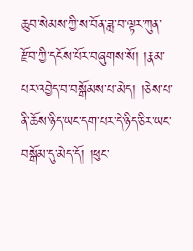ཆུབ་སེམས་ཀྱི་ས་བོན་ཟླ་བ་ལྟར་ཀུན་རྫོབ་ཀྱི་དངོས་པོར་བཞུགས་སོ། །རྣམ་པར་འབྱེད་བ་བསྒོམས་པ་མེད། །ཅེས་པ་ནི་ཆོས་ཉིད་ཡང་དག་པར་དེ་ཉིད་ཅིར་ཡང་བསྒོམ་དུ་མེད་དོ། །ཕུང་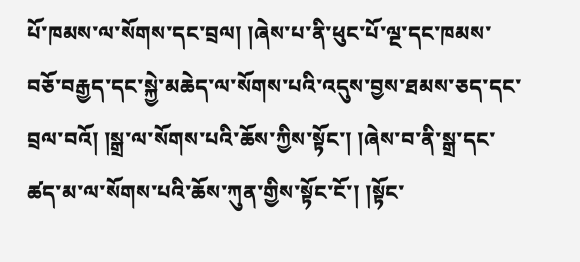པོ་ཁམས་ལ་སོགས་དང་བྲལ། །ཞེས་པ་ནི་ཕུང་པོ་ལྔ་དང་ཁམས་བཅོ་བརྒྱད་དང་སྐྱེ་མཆེད་ལ་སོགས་པའི་འདུས་བྱས་ཐམས་ཅད་དང་བྲལ་བའོ། །སྒྲ་ལ་སོགས་པའི་ཆོས་ཀྱིས་སྟོང་། །ཞེས་བ་ནི་སྒྲ་དང་ཚད་མ་ལ་སོགས་པའི་ཆོས་ཀུན་གྱིས་སྟོང་ངོ་། །སྟོང་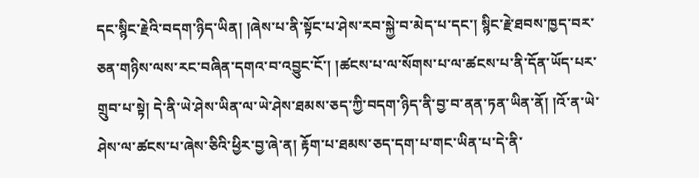དང་སྙིང་རྗེའི་བདག་ཉིད་ཡིན། །ཞེས་པ་ནི་སྟོང་པ་ཤེས་རབ་སྐྱེ་བ་མེད་པ་དང་། སྙིང་རྗེ་ཐབས་ཁྱད་བར་ཅན་གཉིས་ལས་རང་བཞིན་དགའ་བ་འབྱུང་ངོ་། །ཚངས་པ་ལ་སོགས་པ་ལ་ཚངས་པ་ནི་དོན་ཡོད་པར་གྲུབ་པ་སྟེ། དེ་ནི་ཡེ་ཤེས་ཡིན་ལ་ཡེ་ཤེས་ཐམས་ཅད་ཀྱི་བདག་ཉིད་ནི་བྱ་བ་ནན་ཏན་ཡིན་ནོ། །འོ་ན་ཡེ་ཤེས་ལ་ཚངས་པ་ཞེས་ཅིའི་ཕྱིར་བྱ་ཞེ་ན། རྟོག་པ་ཐམས་ཅད་དག་པ་གང་ཡིན་པ་དེ་ནི་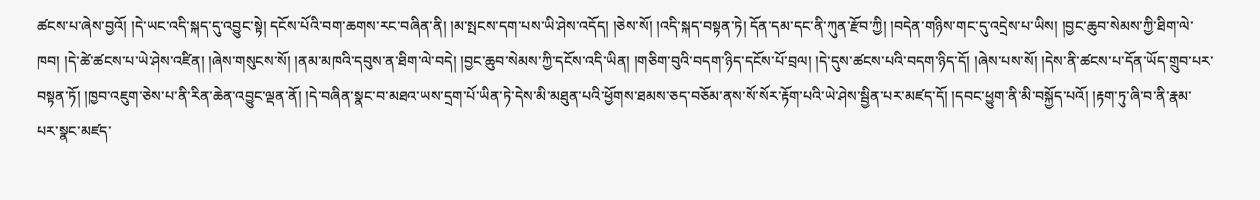ཚངས་པ་ཞེས་བྱའོ། །དེ་ཡང་འདི་སྐད་དུ་འབྱུང་སྟེ། དངོས་པོའི་བག་ཆགས་རང་བཞིན་ནི། །མ་སྤངས་དག་པས་ཡི་ཤེས་འདོད། །ཅེས་སོ། །འདི་སྐད་བསྟན་ཏེ། དོན་དམ་དང་ནི་ཀུན་རྫོབ་ཀྱི། །བདེན་གཉིས་གང་དུ་འདྲེས་པ་ཡིས། །བྱང་ཆུབ་སེམས་ཀྱི་ཐིག་ལེ་ཁབ། །དེ་ཚེ་ཚངས་པ་ཡེ་ཤེས་འཛིན། །ཞེས་གསུངས་སོ། །ནམ་མཁའི་དབུས་ན་ཐིག་ལེ་བདེ། །བྱང་ཆུབ་སེམས་ཀྱི་དངོས་འདི་ཡིན། །གཅིག་བུའི་བདག་ཉིད་དངོས་པོ་བྲལ། །དེ་དུས་ཚངས་པའི་བདག་ཉིད་དོ། །ཞེས་པས་སོ། །དེས་ནི་ཚངས་པ་དོན་ཡོད་གྲུབ་པར་བསྟན་ཏོ། །ཁྱབ་འཇུག་ཅེས་པ་ནི་རིན་ཆེན་འབྱུང་ལྡན་ནོ། །དེ་བཞིན་སྣང་བ་མཐའ་ཡས་དྲག་པོ་ཡིན་ཏེ་དེས་མི་མཐུན་པའི་ཕྱོགས་ཐམས་ཅད་བཅོམ་ནས་སོ་སོར་རྟོག་པའི་ཡེ་ཤེས་སྦྱིན་པར་མཛད་དོ། །དབང་ཕྱུག་ནི་མི་བསྐྱོད་པའོ། །རྟག་ཏུ་ཞི་བ་ནི་རྣམ་པར་སྣང་མཛད་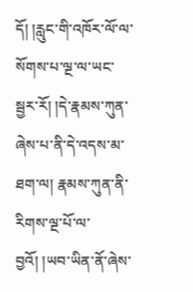དོ། །རླུང་གི་འཁོར་ལོ་ལ་སོགས་པ་ལྔ་ལ་ཡང་སྦྱར་རོ། །དེ་རྣམས་ཀུན་ཞེས་པ་ནི་དེ་འདས་མ་ཐག་ལ། རྣམས་ཀུན་ནི་རིགས་ལྔ་པོ་ལ་བྱའོ། །ཡབ་ཡིན་ནོ་ཞེས་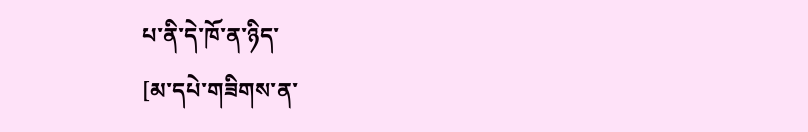པ་ནི་དེ་ཁོ་ན་ཉིད་
[མ་དཔེ་གཟིགས་ན་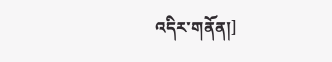འདིར་གནོན།]